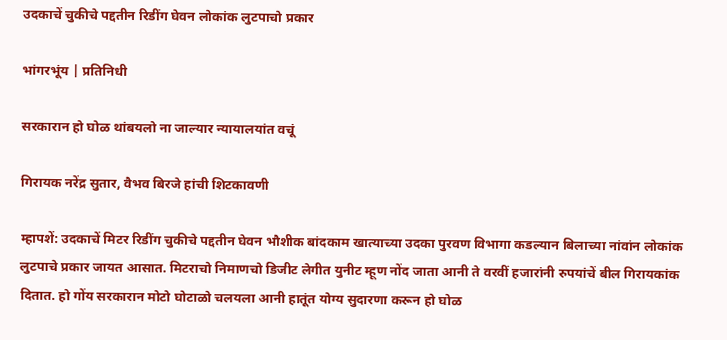उदकाचें चुकीचे पद्दतीन रिडींग घेवन लोकांक लुटपाचो प्रकार

भांगरभूंय | प्रतिनिधी

सरकारान हो घोळ थांबयलो ना जाल्यार न्यायालयांत वचूं

गिरायक नरेंद्र सुतार, वैभव बिरजे हांची शिटकावणी

म्हापशें: उदकाचें मिटर रिडींग चुकीचे पद्दतीन घेवन भौशीक बांदकाम खात्याच्या उदका पुरवण विभागा कडल्यान बिलाच्या नांवांन लोकांक लुटपाचे प्रकार जायत आसात. मिटराचो निमाणचो डिजीट लेगीत युनीट म्हूण नोंद जाता आनी ते वरवीं हजारांनी रुपयांचें बील गिरायकांक दितात. हो गोंय सरकारान मोटो घोटाळो चलयला आनी हातूंत योग्य सुदारणा करून हो घोळ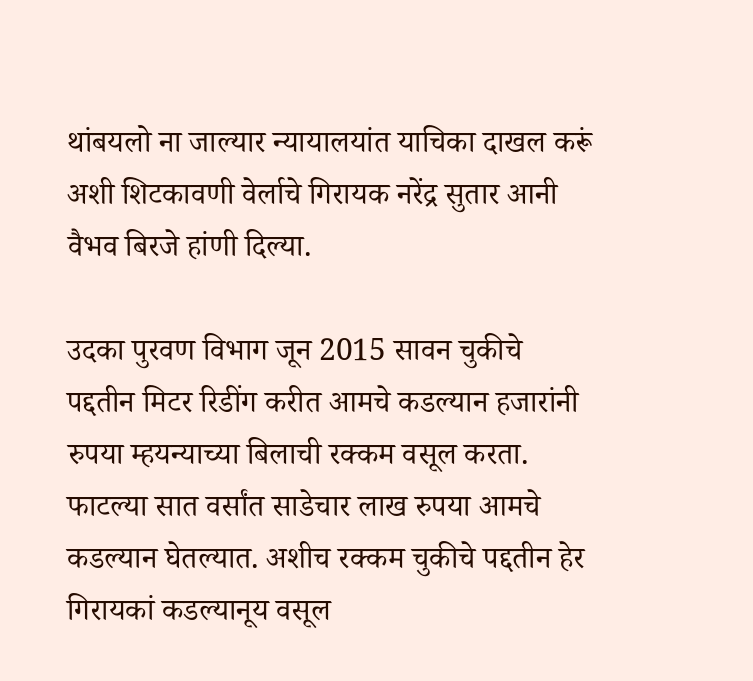थांबयलो ना जाल्यार न्यायालयांत याचिका दाखल करूं अशी शिटकावणी वेर्लाचे गिरायक नरेंद्र सुतार आनी वैभव बिरजे हांणी दिल्या.

उदका पुरवण विभाग जून 2015 सावन चुकीचे पद्दतीन मिटर रिडींग करीत आमचे कडल्यान हजारांनी रुपया म्हयन्याच्या बिलाची रक्कम वसूल करता. फाटल्या सात वर्सांत साडेचार लाख रुपया आमचे कडल्यान घेतल्यात. अशीच रक्कम चुकीचे पद्दतीन हेर गिरायकां कडल्यानूय वसूल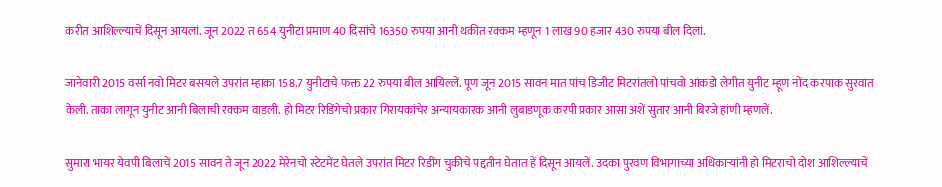करीत आशिल्ल्याचें दिसून आयलां. जून 2022 त 654 युनीटा प्रमाण 40 दिसांचे 16350 रुपया आनी थकीत रक्कम म्हणून 1 लाख 90 हजार 430 रुपया बील दिलां.

जानेवारी 2015 वर्सा नवो मिटर बसयले उपरांत म्हाका 158.7 युनीटाचे फक्त 22 रुपया बील आयिल्लें. पूण जून 2015 सावन मात पांच डिजीट मिटरांतलो पांचवो आंकडो लेगीत युनीट म्हूण नोंद करपाक सुरवात केली. ताका लागून युनीट आनी बिलाची रक्कम वाडली. हो मिटर रिडिंगेचो प्रकार गिरायकांचेर अन्यायकारक आनी लुबाडणूक करपी प्रकार आसा अशें सुतार आनी बिरजे हांणी म्हणलें.

सुमारा भायर येवपी बिलाचें 2015 सावन ते जून 2022 मेरेनचो स्टेटमेंट घेतले उपरांत मिटर रिडींग चुकीचे पद्दतीन घेतात हें दिसून आयलें. उदका पुरवण विभागाच्या अधिकाऱ्यांनी हो मिटराचो दोश आशिल्ल्याचें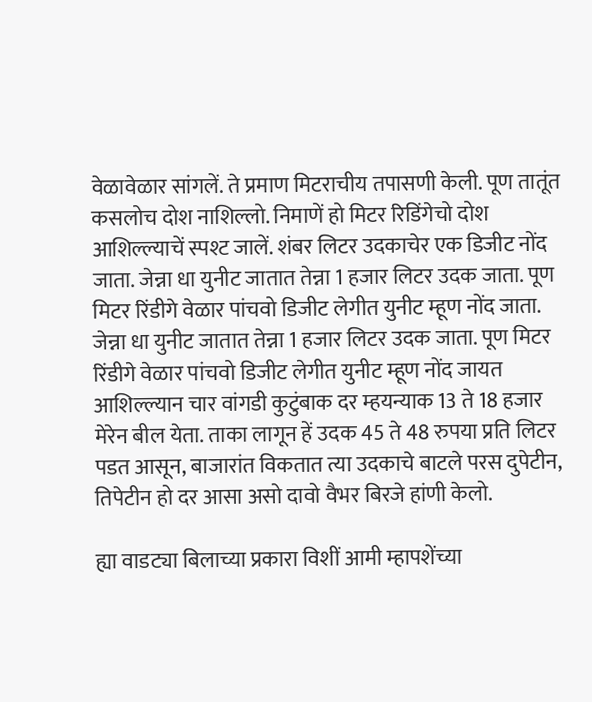वेळावेळार सांगलें. ते प्रमाण मिटराचीय तपासणी केली. पूण तातूंत कसलोच दोश नाशिल्लो. निमाणें हो मिटर रिडिंगेचो दोश आशिल्ल्याचें स्पश्ट जालें. शंबर लिटर उदकाचेर एक डिजीट नोंद जाता. जेन्ना धा युनीट जातात तेन्ना 1 हजार लिटर उदक जाता. पूण मिटर रिंडीगे वेळार पांचवो डिजीट लेगीत युनीट म्हूण नोंद जाता. जेन्ना धा युनीट जातात तेन्ना 1 हजार लिटर उदक जाता. पूण मिटर रिंडीगे वेळार पांचवो डिजीट लेगीत युनीट म्हूण नोंद जायत आशिल्ल्यान चार वांगडी कुटुंबाक दर म्हयन्याक 13 ते 18 हजार मेरेन बील येता. ताका लागून हें उदक 45 ते 48 रुपया प्रति लिटर पडत आसून, बाजारांत विकतात त्या उदकाचे बाटले परस दुपेटीन, तिपेटीन हो दर आसा असो दावो वैभर बिरजे हांणी केलो.

ह्या वाडट्या बिलाच्या प्रकारा विशीं आमी म्हापशेंच्या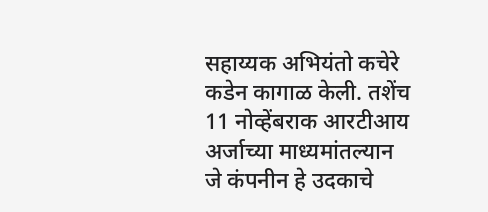सहाय्यक अभियंतो कचेरे कडेन कागाळ केली. तशेंच 11 नोव्हेंबराक आरटीआय अर्जाच्या माध्यमांतल्यान जे कंपनीन हे उदकाचे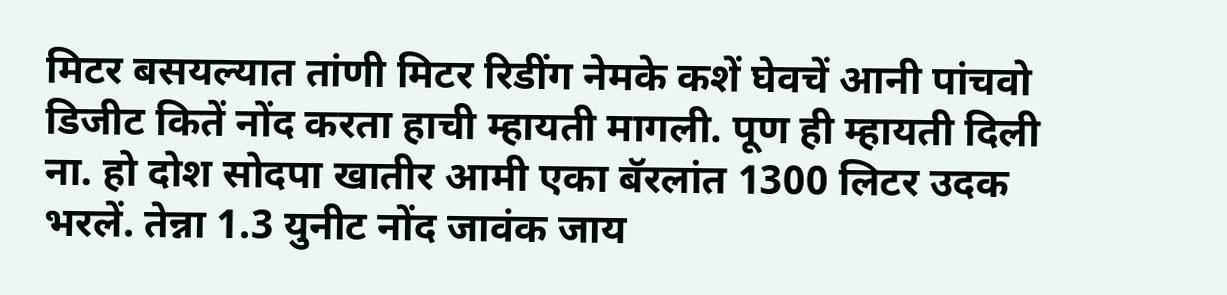मिटर बसयल्यात तांणी मिटर रिडींग नेमके कशें घेवचें आनी पांचवो डिजीट कितें नोंद करता हाची म्हायती मागली. पूण ही म्हायती दिली ना. हो दोश सोदपा खातीर आमी एका बॅरलांत 1300 लिटर उदक भरलें. तेन्ना 1.3 युनीट नोंद जावंक जाय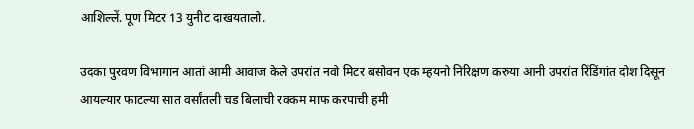आशिल्लें. पूण मिटर 13 युनीट दाखयतालो.

उदका पुरवण विभागान आतां आमी आवाज केले उपरांत नवो मिटर बसोवन एक म्हयनो निरिक्षण करुया आनी उपरांत रिंडिंगांत दोश दिसून आयल्यार फाटल्या सात वर्सांतली चड बिलाची रक्कम माफ करपाची हमी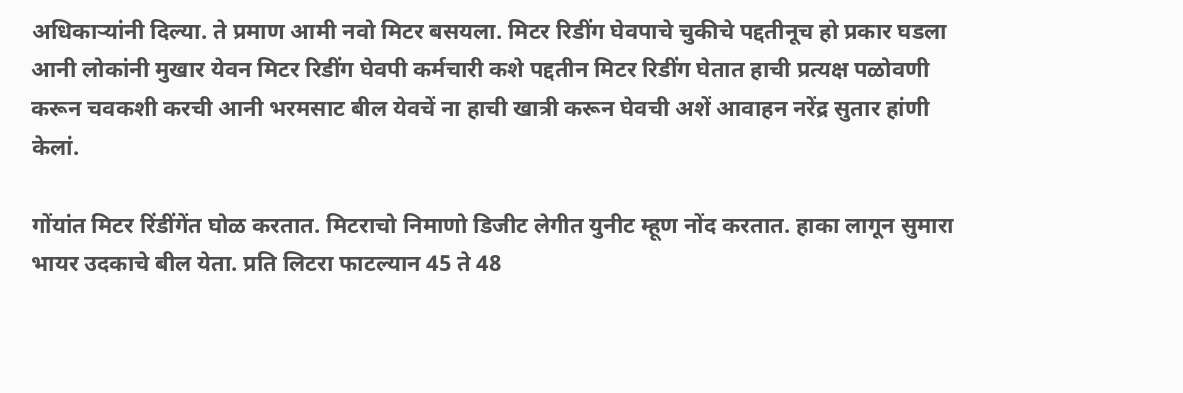अधिकाऱ्यांनी दिल्या. ते प्रमाण आमी नवो मिटर बसयला. मिटर रिडींग घेवपाचे चुकीचे पद्दतीनूच हो प्रकार घडला आनी लोकांनी मुखार येवन मिटर रिडींग घेवपी कर्मचारी कशे पद्दतीन मिटर रिडींग घेतात हाची प्रत्यक्ष पळोवणी करून चवकशी करची आनी भरमसाट बील येवचें ना हाची खात्री करून घेवची अशें आवाहन नरेंद्र सुतार हांणी केलां.

गोंयांत मिटर रिंडींगेंत घोळ करतात. मिटराचो निमाणो डिजीट लेगीत युनीट म्हूण नोंद करतात. हाका लागून सुमारा भायर उदकाचे बील येता. प्रति लिटरा फाटल्यान 45 ते 48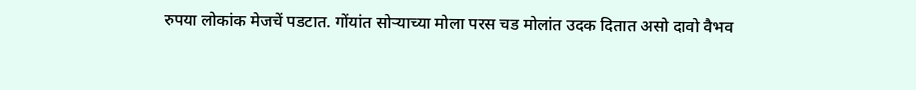रुपया लोकांक मेजचें पडटात. गोंयांत सोऱ्याच्या मोला परस चड मोलांत उदक दितात असो दावो वैभव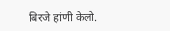बिरजे हांणी केलो.